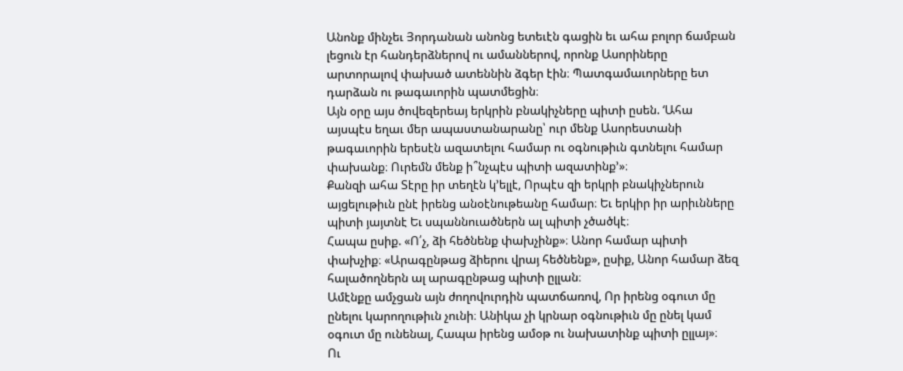Անոնք մինչեւ Յորդանան անոնց ետեւէն գացին եւ ահա բոլոր ճամբան լեցուն էր հանդերձներով ու ամաններով, որոնք Ասորիները արտորալով փախած ատեննին ձգեր էին։ Պատգամաւորները ետ դարձան ու թագաւորին պատմեցին։
Այն օրը այս ծովեզերեայ երկրին բնակիչները պիտի ըսեն. ‘Ահա այսպէս եղաւ մեր ապաստանարանը՝ ուր մենք Ասորեստանի թագաւորին երեսէն ազատելու համար ու օգնութիւն գտնելու համար փախանք։ Ուրեմն մենք ի՞նչպէս պիտի ազատինք’»։
Քանզի ահա Տէրը իր տեղէն կ’ելլէ, Որպէս զի երկրի բնակիչներուն այցելութիւն ընէ իրենց անօէնութեանը համար։ Եւ երկիր իր արիւնները պիտի յայտնէ Եւ սպաննուածներն ալ պիտի չծածկէ։
Հապա ըսիք. «Ո՛չ, ձի հեծնենք փախչինք»։ Անոր համար պիտի փախչիք։ «Արագընթաց ձիերու վրայ հեծնենք», ըսիք, Անոր համար ձեզ հալածողներն ալ արագընթաց պիտի ըլլան։
Ամէնքը ամչցան այն ժողովուրդին պատճառով, Որ իրենց օգուտ մը ընելու կարողութիւն չունի։ Անիկա չի կրնար օգնութիւն մը ընել կամ օգուտ մը ունենալ, Հապա իրենց ամօթ ու նախատինք պիտի ըլլայ»։
Ու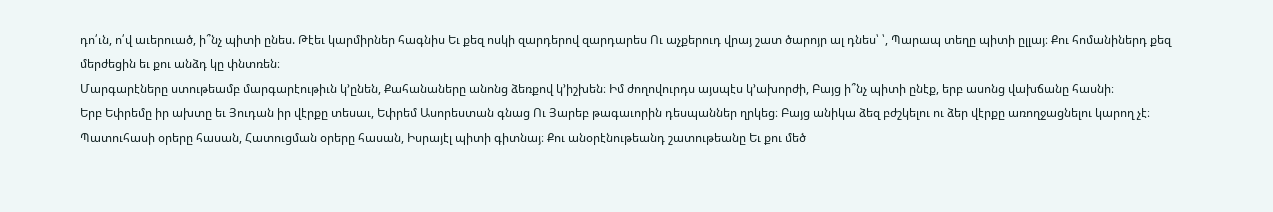դո՛ւն, ո՛վ աւերուած, ի՞նչ պիտի ընես. Թէեւ կարմիրներ հագնիս Եւ քեզ ոսկի զարդերով զարդարես Ու աչքերուդ վրայ շատ ծարոյր ալ դնես՝ ՝, Պարապ տեղը պիտի ըլլայ։ Քու հոմանիներդ քեզ մերժեցին եւ քու անձդ կը փնտռեն։
Մարգարէները ստութեամբ մարգարէութիւն կ’ընեն, Քահանաները անոնց ձեռքով կ’իշխեն։ Իմ ժողովուրդս այսպէս կ’ախորժի, Բայց ի՞նչ պիտի ընէք, երբ ասոնց վախճանը հասնի։
Երբ Եփրեմը իր ախտը եւ Յուդան իր վէրքը տեսաւ, Եփրեմ Ասորեստան գնաց Ու Յարեբ թագաւորին դեսպաններ ղրկեց։ Բայց անիկա ձեզ բժշկելու ու ձեր վէրքը առողջացնելու կարող չէ։
Պատուհասի օրերը հասան, Հատուցման օրերը հասան, Իսրայէլ պիտի գիտնայ։ Քու անօրէնութեանդ շատութեանը Եւ քու մեծ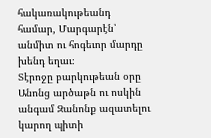հակառակութեանդ համար, Մարգարէն՝ անմիտ ու հոգեւոր մարդը խենդ եղաւ։
Տէրոջը բարկութեան օրը Անոնց արծաթն ու ոսկին անգամ Զանոնք ազատելու կարող պիտի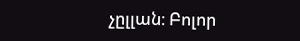չըլլան։ Բոլոր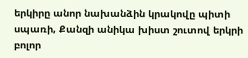երկիրը անոր նախանձին կրակովը պիտի սպառի, Քանզի անիկա խիստ շուտով երկրի բոլոր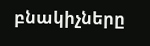բնակիչները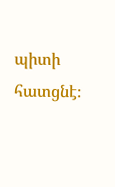պիտի հատցնէ։